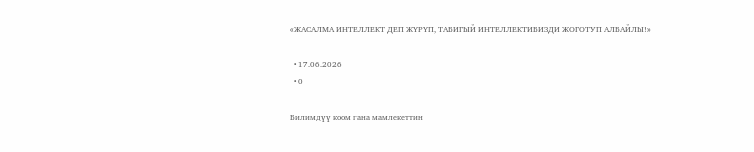«ЖАСАЛМА ИНТЕЛЛЕКТ ДЕП ЖҮРҮП, ТАБИГЫЙ ИНТЕЛЛЕКТИБИЗДИ ЖОГОТУП АЛБАЙЛЫ!»

  • 17.06.2026
  • 0

Билимдүү коом гана мамлекеттин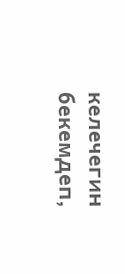келечегин бекемдеп,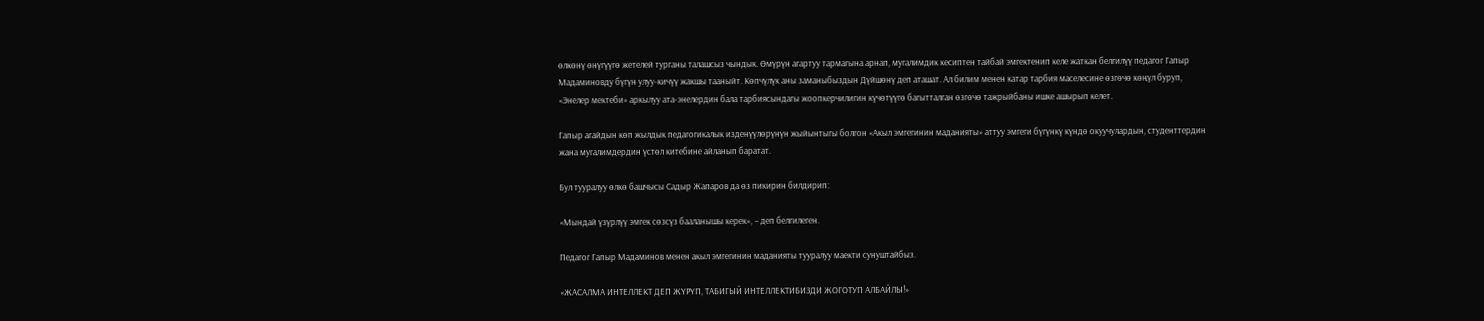өлкөнү өнүгүүгө жетелей турганы талашсыз чындык. Өмүрүн агартуу тармагына арнап, мугалимдик кесиптен тайбай эмгектенип келе жаткан белгилүү педагог Гапыр Мадаминовду бүгүн улуу-кичүү жакшы тааныйт. Көпчүлүк аны заманыбыздын Дүйшөнү деп аташат. Ал билим менен катар тарбия маселесине өзгөчө көңүл буруп, «Энелер мектеби» аркылуу ата-энелердин бала тарбиясындагы жоопкерчилигин күчөтүүгө багытталган өзгөчө тажрыйбаны ишке ашырып келет.

Гапыр агайдын көп жылдык педагогикалык изденүүлөрүнүн жыйынтыгы болгон «Акыл эмгегинин маданияты» аттуу эмгеги бүгүнкү күндө окуучулардын, студенттердин жана мугалимдердин үстөл китебине айланып баратат.

Бул тууралуу өлкө башчысы Садыр Жапаров да өз пикирин билдирип:

«Мындай үзүрлүү эмгек сөзсүз бааланышы керек», – деп белгилеген.

Педагог Гапыр Мадаминов менен акыл эмгегинин маданияты тууралуу маекти сунуштайбыз.

«ЖАСАЛМА ИНТЕЛЛЕКТ ДЕП ЖҮРҮП, ТАБИГЫЙ ИНТЕЛЛЕКТИБИЗДИ ЖОГОТУП АЛБАЙЛЫ!»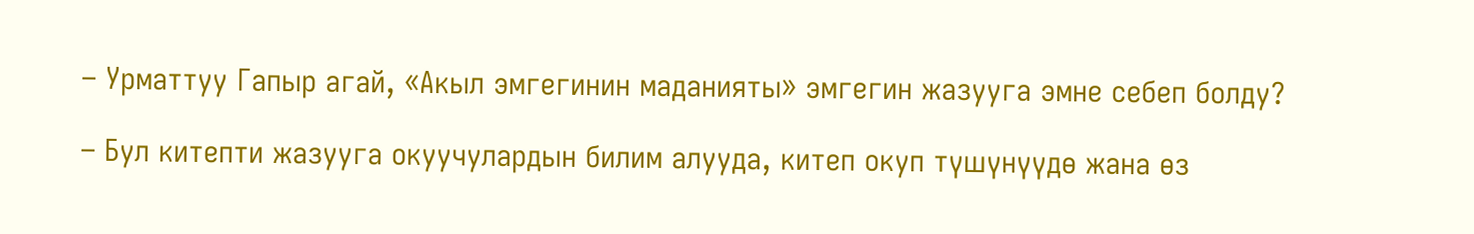– Урматтуу Гапыр агай, «Акыл эмгегинин маданияты» эмгегин жазууга эмне себеп болду?

– Бул китепти жазууга окуучулардын билим алууда, китеп окуп түшүнүүдө жана өз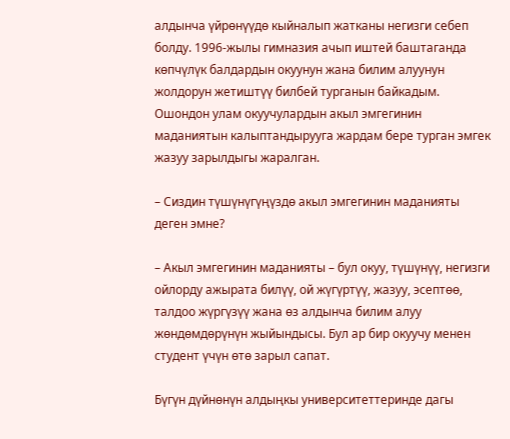алдынча үйрөнүүдө кыйналып жатканы негизги себеп болду. 1996-жылы гимназия ачып иштей баштаганда көпчүлүк балдардын окуунун жана билим алуунун жолдорун жетиштүү билбей турганын байкадым. Ошондон улам окуучулардын акыл эмгегинин маданиятын калыптандырууга жардам бере турган эмгек жазуу зарылдыгы жаралган.

– Сиздин түшүнүгүңүздө акыл эмгегинин маданияты деген эмне?

– Акыл эмгегинин маданияты – бул окуу, түшүнүү, негизги ойлорду ажырата билүү, ой жүгүртүү, жазуу, эсептөө, талдоо жүргүзүү жана өз алдынча билим алуу жөндөмдөрүнүн жыйындысы. Бул ар бир окуучу менен студент үчүн өтө зарыл сапат.

Бүгүн дүйнөнүн алдыңкы университеттеринде дагы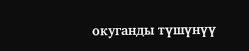окуганды түшүнүү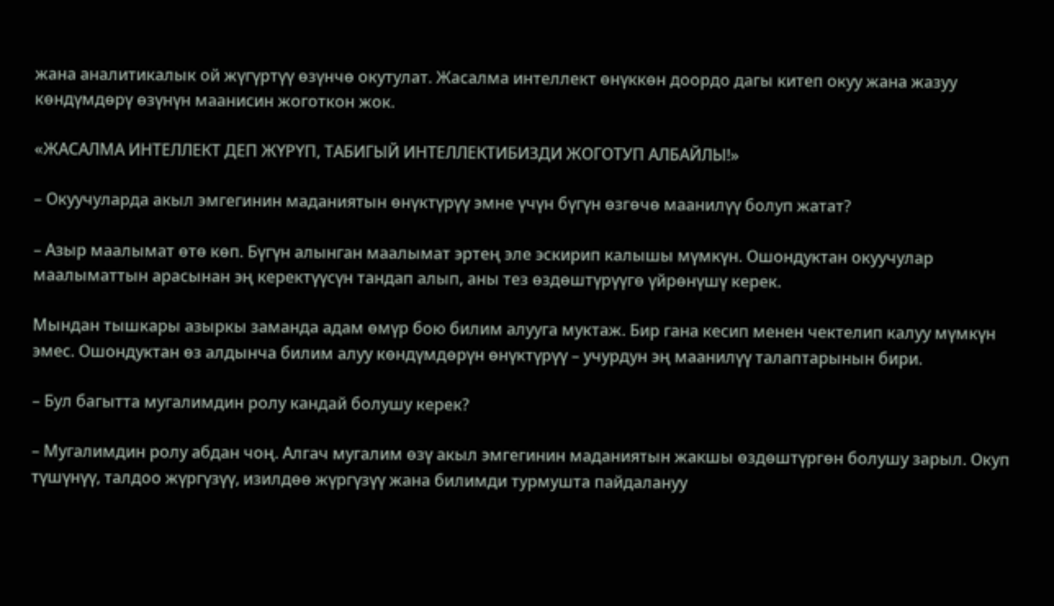жана аналитикалык ой жүгүртүү өзүнчө окутулат. Жасалма интеллект өнүккөн доордо дагы китеп окуу жана жазуу көндүмдөрү өзүнүн маанисин жоготкон жок.

«ЖАСАЛМА ИНТЕЛЛЕКТ ДЕП ЖҮРҮП, ТАБИГЫЙ ИНТЕЛЛЕКТИБИЗДИ ЖОГОТУП АЛБАЙЛЫ!»

– Окуучуларда акыл эмгегинин маданиятын өнүктүрүү эмне үчүн бүгүн өзгөчө маанилүү болуп жатат?

– Азыр маалымат өтө көп. Бүгүн алынган маалымат эртең эле эскирип калышы мүмкүн. Ошондуктан окуучулар маалыматтын арасынан эң керектүүсүн тандап алып, аны тез өздөштүрүүгө үйрөнүшү керек.

Мындан тышкары азыркы заманда адам өмүр бою билим алууга муктаж. Бир гана кесип менен чектелип калуу мүмкүн эмес. Ошондуктан өз алдынча билим алуу көндүмдөрүн өнүктүрүү – учурдун эң маанилүү талаптарынын бири.

– Бул багытта мугалимдин ролу кандай болушу керек?

– Мугалимдин ролу абдан чоң. Алгач мугалим өзү акыл эмгегинин маданиятын жакшы өздөштүргөн болушу зарыл. Окуп түшүнүү, талдоо жүргүзүү, изилдөө жүргүзүү жана билимди турмушта пайдалануу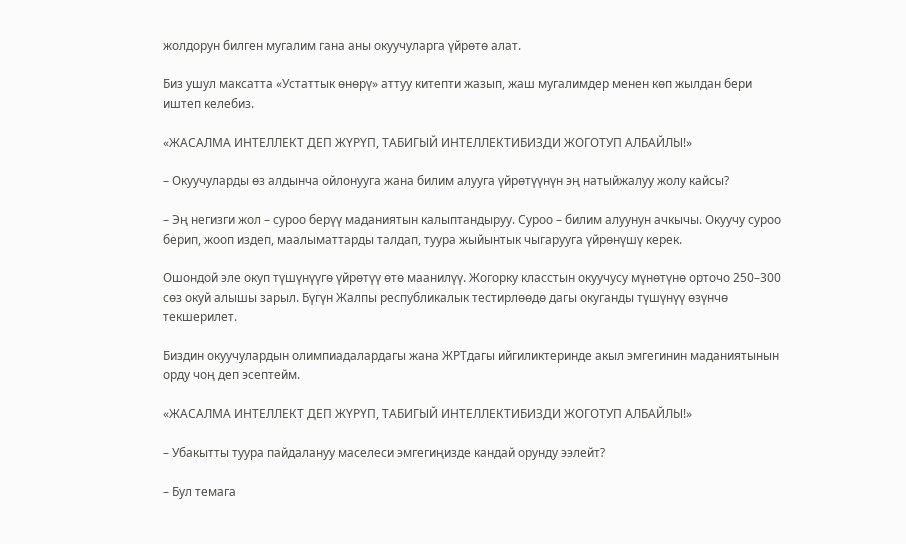жолдорун билген мугалим гана аны окуучуларга үйрөтө алат.

Биз ушул максатта «Устаттык өнөрү» аттуу китепти жазып, жаш мугалимдер менен көп жылдан бери иштеп келебиз.

«ЖАСАЛМА ИНТЕЛЛЕКТ ДЕП ЖҮРҮП, ТАБИГЫЙ ИНТЕЛЛЕКТИБИЗДИ ЖОГОТУП АЛБАЙЛЫ!»

– Окуучуларды өз алдынча ойлонууга жана билим алууга үйрөтүүнүн эң натыйжалуу жолу кайсы?

– Эң негизги жол – суроо берүү маданиятын калыптандыруу. Суроо – билим алуунун ачкычы. Окуучу суроо берип, жооп издеп, маалыматтарды талдап, туура жыйынтык чыгарууга үйрөнүшү керек.

Ошондой эле окуп түшүнүүгө үйрөтүү өтө маанилүү. Жогорку класстын окуучусу мүнөтүнө орточо 250–300 сөз окуй алышы зарыл. Бүгүн Жалпы республикалык тестирлөөдө дагы окуганды түшүнүү өзүнчө текшерилет.

Биздин окуучулардын олимпиадалардагы жана ЖРТдагы ийгиликтеринде акыл эмгегинин маданиятынын орду чоң деп эсептейм.

«ЖАСАЛМА ИНТЕЛЛЕКТ ДЕП ЖҮРҮП, ТАБИГЫЙ ИНТЕЛЛЕКТИБИЗДИ ЖОГОТУП АЛБАЙЛЫ!»

– Убакытты туура пайдалануу маселеси эмгегиңизде кандай орунду ээлейт?

– Бул темага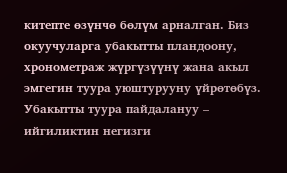китепте өзүнчө бөлүм арналган. Биз окуучуларга убакытты пландоону, хронометраж жүргүзүүнү жана акыл эмгегин туура уюштурууну үйрөтөбүз. Убакытты туура пайдалануу – ийгиликтин негизги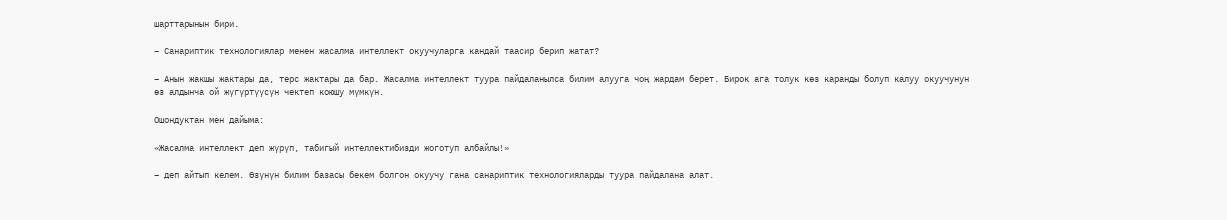шарттарынын бири.

– Санариптик технологиялар менен жасалма интеллект окуучуларга кандай таасир берип жатат?

– Анын жакшы жактары да, терс жактары да бар. Жасалма интеллект туура пайдаланылса билим алууга чоң жардам берет. Бирок ага толук көз каранды болуп калуу окуучунун өз алдынча ой жүгүртүүсүн чектеп коюшу мүмкүн.

Ошондуктан мен дайыма:

«Жасалма интеллект деп жүрүп, табигый интеллектибизди жоготуп албайлы!»

– деп айтып келем. Өзүнүн билим базасы бекем болгон окуучу гана санариптик технологияларды туура пайдалана алат.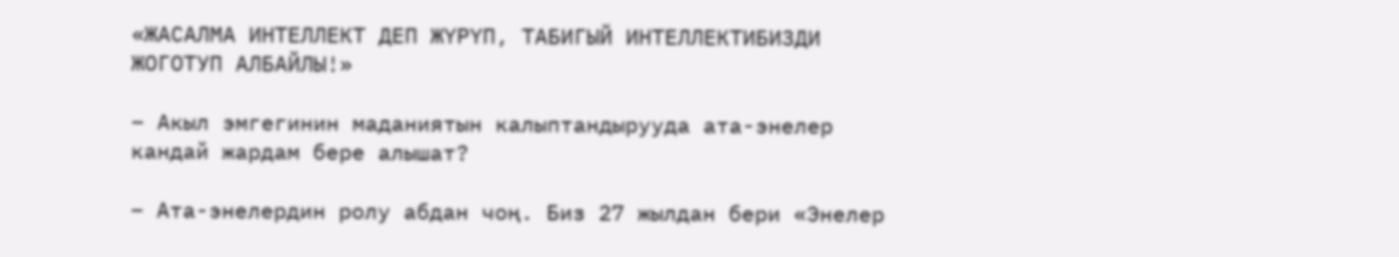«ЖАСАЛМА ИНТЕЛЛЕКТ ДЕП ЖҮРҮП, ТАБИГЫЙ ИНТЕЛЛЕКТИБИЗДИ ЖОГОТУП АЛБАЙЛЫ!»

– Акыл эмгегинин маданиятын калыптандырууда ата-энелер кандай жардам бере алышат?

– Ата-энелердин ролу абдан чоң. Биз 27 жылдан бери «Энелер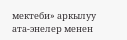мектеби» аркылуу ата-энелер менен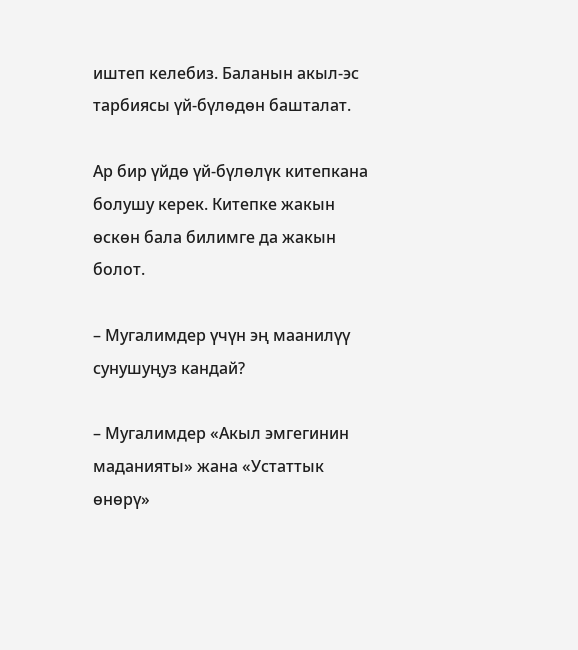иштеп келебиз. Баланын акыл-эс тарбиясы үй-бүлөдөн башталат.

Ар бир үйдө үй-бүлөлүк китепкана болушу керек. Китепке жакын өскөн бала билимге да жакын болот.

– Мугалимдер үчүн эң маанилүү сунушуңуз кандай?

– Мугалимдер «Акыл эмгегинин маданияты» жана «Устаттык өнөрү»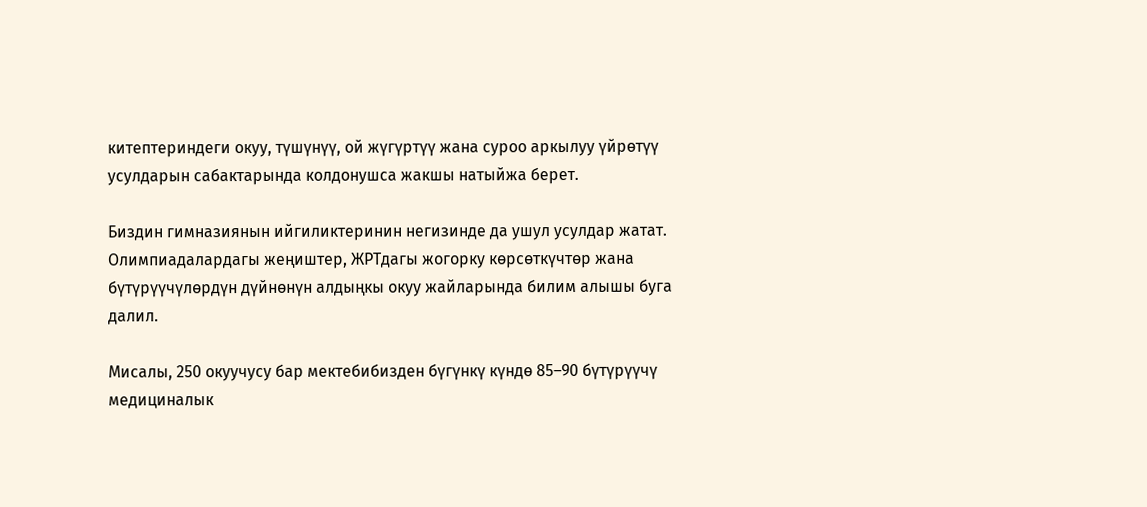китептериндеги окуу, түшүнүү, ой жүгүртүү жана суроо аркылуу үйрөтүү усулдарын сабактарында колдонушса жакшы натыйжа берет.

Биздин гимназиянын ийгиликтеринин негизинде да ушул усулдар жатат. Олимпиадалардагы жеңиштер, ЖРТдагы жогорку көрсөткүчтөр жана бүтүрүүчүлөрдүн дүйнөнүн алдыңкы окуу жайларында билим алышы буга далил.

Мисалы, 250 окуучусу бар мектебибизден бүгүнкү күндө 85–90 бүтүрүүчү медициналык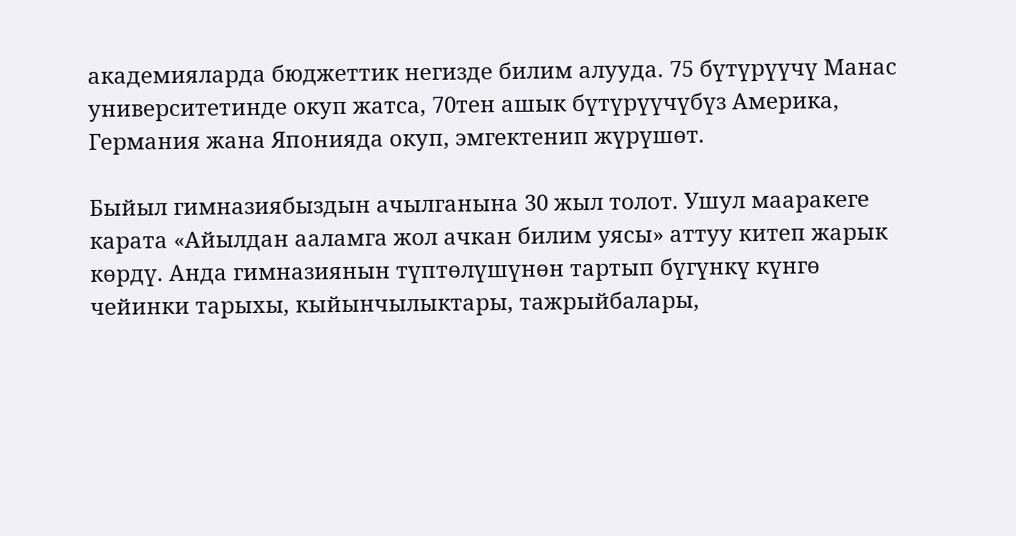академияларда бюджеттик негизде билим алууда. 75 бүтүрүүчү Манас университетинде окуп жатса, 70тен ашык бүтүрүүчүбүз Америка, Германия жана Японияда окуп, эмгектенип жүрүшөт.

Быйыл гимназиябыздын ачылганына 30 жыл толот. Ушул мааракеге карата «Айылдан ааламга жол ачкан билим уясы» аттуу китеп жарык көрдү. Анда гимназиянын түптөлүшүнөн тартып бүгүнкү күнгө чейинки тарыхы, кыйынчылыктары, тажрыйбалары,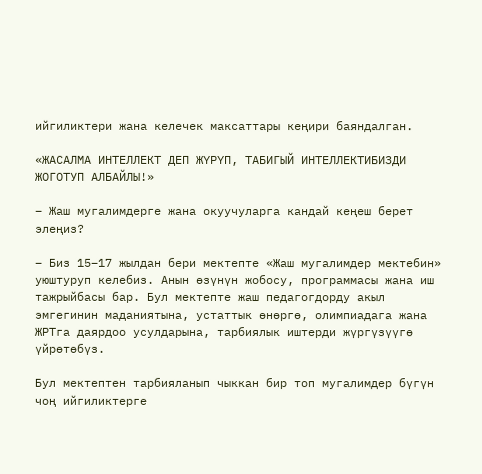ийгиликтери жана келечек максаттары кеңири баяндалган.

«ЖАСАЛМА ИНТЕЛЛЕКТ ДЕП ЖҮРҮП, ТАБИГЫЙ ИНТЕЛЛЕКТИБИЗДИ ЖОГОТУП АЛБАЙЛЫ!»

– Жаш мугалимдерге жана окуучуларга кандай кеңеш берет элеңиз?

– Биз 15–17 жылдан бери мектепте «Жаш мугалимдер мектебин» уюштуруп келебиз. Анын өзүнүн жобосу, программасы жана иш тажрыйбасы бар. Бул мектепте жаш педагогдорду акыл эмгегинин маданиятына, устаттык өнөргө, олимпиадага жана ЖРТга даярдоо усулдарына, тарбиялык иштерди жүргүзүүгө үйрөтөбүз.

Бул мектептен тарбияланып чыккан бир топ мугалимдер бүгүн чоң ийгиликтерге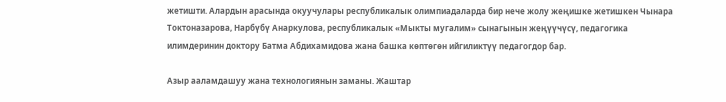жетишти. Алардын арасында окуучулары республикалык олимпиадаларда бир нече жолу жеңишке жетишкен Чынара Токтоназарова, Нарбүбү Анаркулова, республикалык «Мыкты мугалим» сынагынын жеңүүчүсү, педагогика илимдеринин доктору Батма Абдихамидова жана башка көптөгөн ийгиликтүү педагогдор бар.

Азыр ааламдашуу жана технологиянын заманы. Жаштар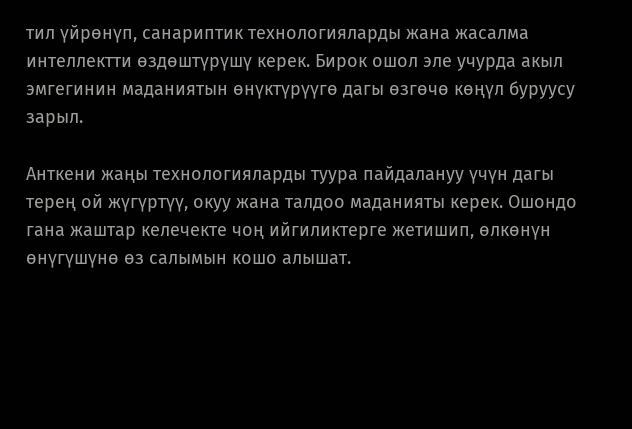тил үйрөнүп, санариптик технологияларды жана жасалма интеллектти өздөштүрүшү керек. Бирок ошол эле учурда акыл эмгегинин маданиятын өнүктүрүүгө дагы өзгөчө көңүл буруусу зарыл.

Анткени жаңы технологияларды туура пайдалануу үчүн дагы терең ой жүгүртүү, окуу жана талдоо маданияты керек. Ошондо гана жаштар келечекте чоң ийгиликтерге жетишип, өлкөнүн өнүгүшүнө өз салымын кошо алышат.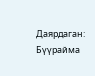Даярдаган: Бүүрайма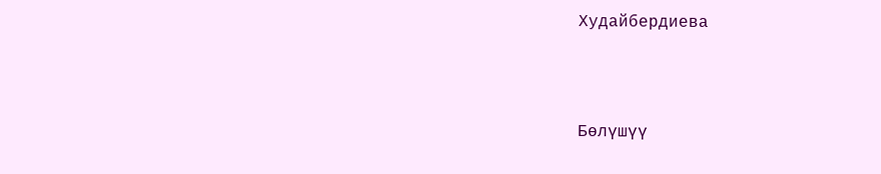Худайбердиева



Бөлүшүү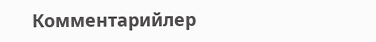Комментарийлер